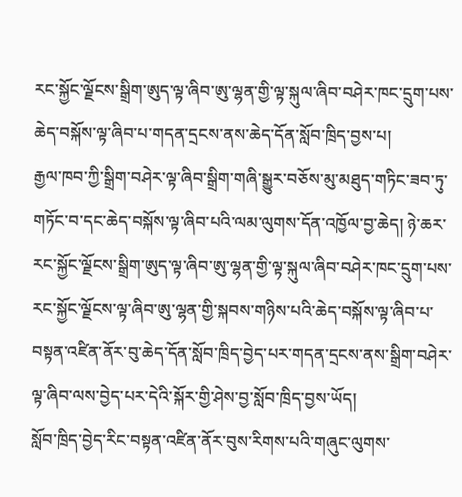རང་སྐྱོང་ལྗོངས་སྒྲིག་ཨུད་ལྟ་ཞིབ་ཨུ་ལྷན་གྱི་ལྟ་སྐུལ་ཞིབ་བཤེར་ཁང་དྲུག་པས་ཆེད་བསྐོས་ལྟ་ཞིབ་པ་གདན་དྲངས་ནས་ཆེད་དོན་སློབ་ཁྲིད་བྱས་པ།
རྒྱལ་ཁབ་ཀྱི་སྒྲིག་བཤེར་ལྟ་ཞིབ་སྒྲིག་གཞི་སྒྱུར་བཅོས་མུ་མཐུད་གཏིང་ཟབ་ཏུ་གཏོང་བ་དང་ཆེད་བསྐོས་ལྟ་ཞིབ་པའི་ལམ་ལུགས་དོན་འཁྱོལ་བྱ་ཆེད། ཉེ་ཆར་རང་སྐྱོང་ལྗོངས་སྒྲིག་ཨུད་ལྟ་ཞིབ་ཨུ་ལྷན་གྱི་ལྟ་སྐུལ་ཞིབ་བཤེར་ཁང་དྲུག་པས་རང་སྐྱོང་ལྗོངས་ལྟ་ཞིབ་ཨུ་ལྷན་གྱི་སྐབས་གཉིས་པའི་ཆེད་བསྐོས་ལྟ་ཞིབ་པ་བསྟན་འཛིན་ནོར་བུ་ཆེད་དོན་སློབ་ཁྲིད་བྱེད་པར་གདན་དྲངས་ནས་སྒྲིག་བཤེར་ལྟ་ཞིབ་ལས་བྱེད་པར་དེའི་སྐོར་གྱི་ཤེས་བྱ་སློབ་ཁྲིད་བྱས་ཡོད།
སློབ་ཁྲིད་བྱེད་རིང་བསྟན་འཛིན་ནོར་བུས་རིགས་པའི་གཞུང་ལུགས་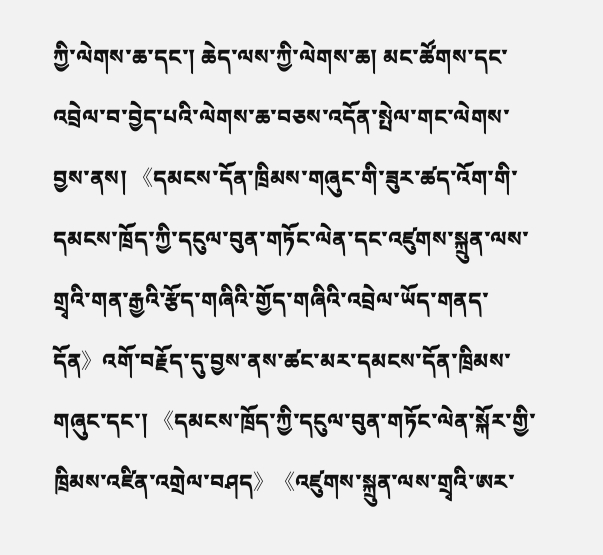ཀྱི་ལེགས་ཆ་དང་། ཆེད་ལས་ཀྱི་ལེགས་ཆ། མང་ཚོགས་དང་འབྲེལ་བ་བྱེད་པའི་ལེགས་ཆ་བཅས་འདོན་སྤེལ་གང་ལེགས་བྱས་ནས། 《དམངས་དོན་ཁྲིམས་གཞུང་གི་ཟུར་ཚད་འོག་གི་དམངས་ཁྲོད་ཀྱི་དངུལ་བུན་གཏོང་ལེན་དང་འཛུགས་སྐྲུན་ལས་གྲྭའི་གན་རྒྱའི་རྩོད་གཞིའི་གྱོད་གཞིའི་འབྲེལ་ཡོད་གནད་དོན》འགོ་བརྗོད་དུ་བྱས་ནས་ཚང་མར་དམངས་དོན་ཁྲིམས་གཞུང་དང་། 《དམངས་ཁྲོད་ཀྱི་དངུལ་བུན་གཏོང་ལེན་སྐོར་གྱི་ཁྲིམས་འཛིན་འགྲེལ་བཤད》《འཛུགས་སྐྲུན་ལས་གྲྭའི་ཨར་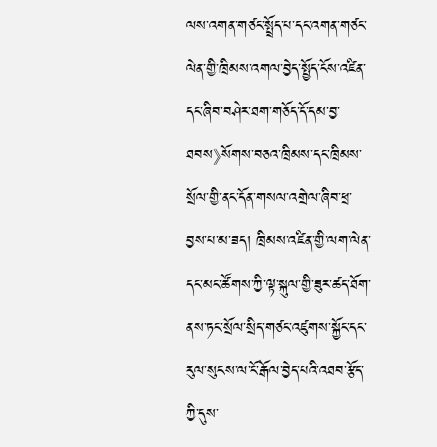ལས་འགན་གཙང་སྤྲོད་པ་དང་འགན་གཙང་ལེན་གྱི་ཁྲིམས་འགལ་བྱེད་སྤྱོད་ངོས་འཛིན་དང་ཞིབ་བཤེར་ཐག་གཅོད་དོ་དམ་བྱ་ཐབས》སོགས་བཅའ་ཁྲིམས་དང་ཁྲིམས་སྲོལ་གྱི་ནང་དོན་གསལ་འགྲེལ་ཞིབ་ཕྲ་བྱས་པ་མ་ཟད། ཁྲིམས་འཛིན་གྱི་ལག་ལེན་དང་མང་ཚོགས་ཀྱི་ལྟ་སྐུལ་གྱི་ཟུར་ཚད་ཐོག་ནས་ཏང་སྲོལ་སྲིད་གཙང་འཛུགས་སྐྱོང་དང་རུལ་སུངས་ལ་ངོ་རྒོལ་བྱེད་པའི་འཐབ་རྩོད་ཀྱི་དུས་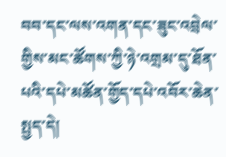བབ་དང་ལས་འགན་དང་ཟུང་འབྲེལ་གྱིས་མང་ཚོགས་ཀྱི་ཉེ་འགྲམ་དུ་ཐོན་པའི་དཔེ་མཚོན་གྱོད་དཔེ་འབོར་ཆེན་སྤྱད་དེ།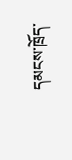དམངས་ཁྲོད་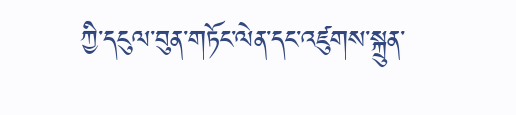ཀྱི་དངུལ་བུན་གཏོང་ལེན་དང་འཛུགས་སྐྲུན་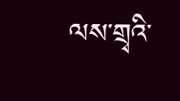ལས་གྲྭའི་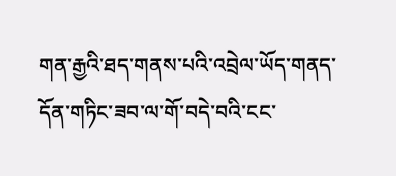གན་རྒྱའི་ཐད་གནས་པའི་འབྲེལ་ཡོད་གནད་དོན་གཏིང་ཟབ་ལ་གོ་བདེ་བའི་ངང་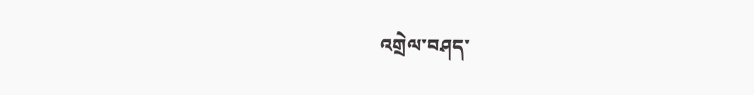འགྲེལ་བཤད་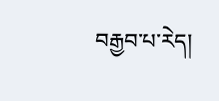བརྒྱབ་པ་རེད།